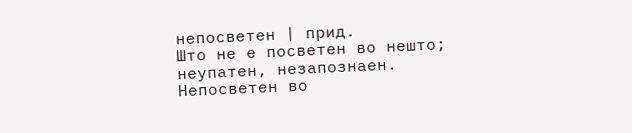непосветен | прид.
Што не е посветен во нешто; неупатен, незапознаен. Непосветен во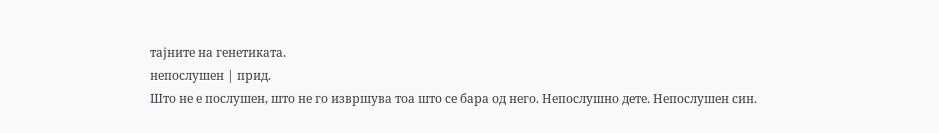тајните на генетиката.
непослушен | прид.
Што не е послушен, што не го извршува тоа што се бара од него. Непослушно дете. Непослушен син.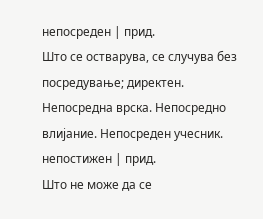непосреден | прид.
Што се остварува, се случува без посредување; директен. Непосредна врска. Непосредно влијание. Непосреден учесник.
непостижен | прид.
Што не може да се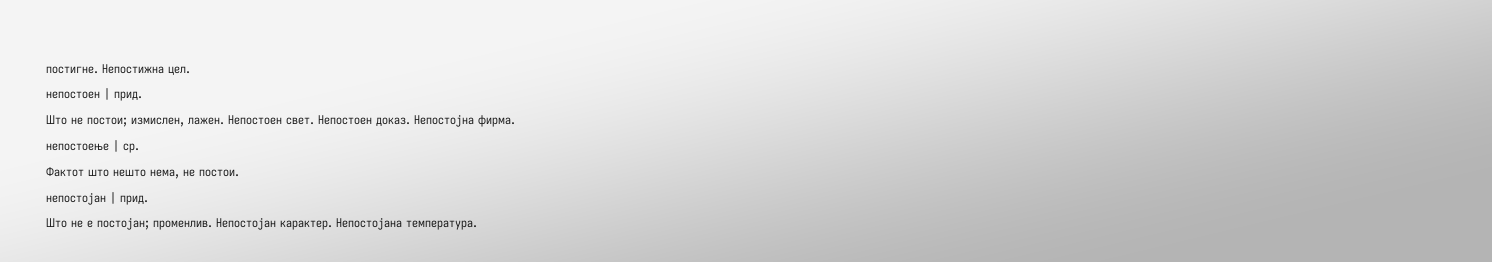постигне. Непостижна цел.
непостоен | прид.
Што не постои; измислен, лажен. Непостоен свет. Непостоен доказ. Непостојна фирма.
непостоење | ср.
Фактот што нешто нема, не постои.
непостојан | прид.
Што не е постојан; променлив. Непостојан карактер. Непостојана температура.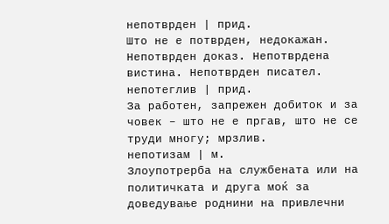непотврден | прид.
Што не е потврден, недокажан. Непотврден доказ. Непотврдена вистина. Непотврден писател.
непотеглив | прид.
За работен, запрежен добиток и за човек – што не е пргав, што не се труди многу; мрзлив.
непотизам | м.
Злоупотрерба на службената или на политичката и друга моќ за доведување роднини на привлечни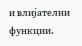и влијателни функции.